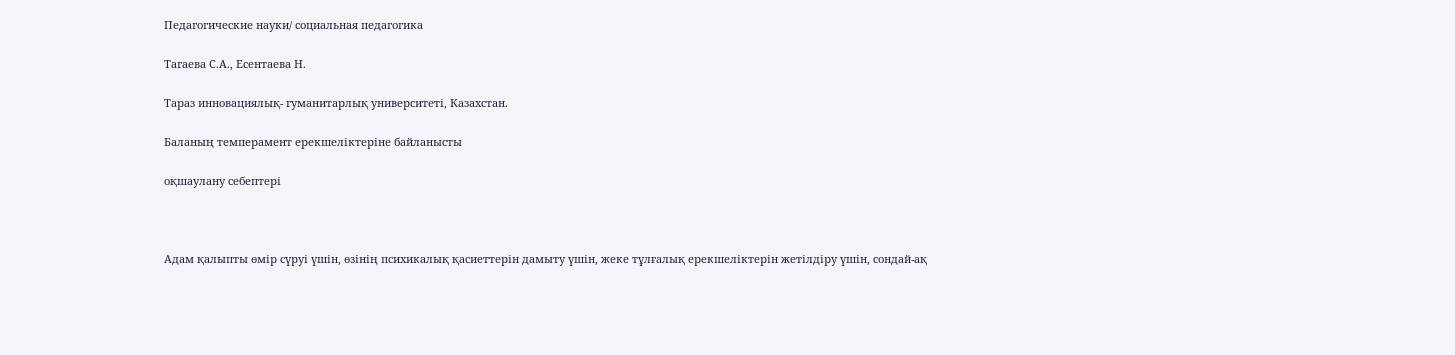Педагогические науки/ социальная педагогика

Тагаева С.А., Есентаева Н.

Тараз инновациялық- гуманитарлық университеті, Казахстан.

Баланың темперамент ерекшеліктеріне байланысты

оқшаулану себептері



Адам қалыпты өмір сүруі үшін, өзінің психикалық қасиеттерін дамыту үшін, жеке тұлғалық ерекшеліктерін жетілдіру үшін, сондай-ақ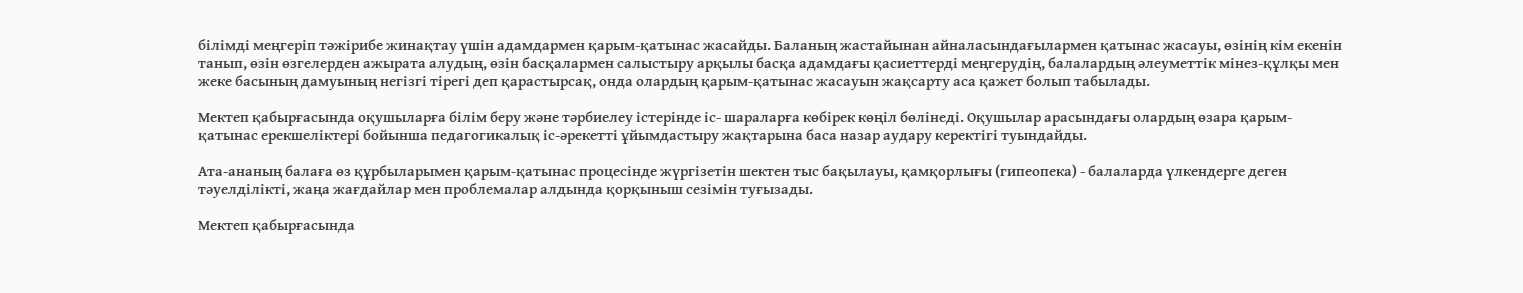білімді меңгеріп тәжірибе жинақтау үшін адамдармен қарым-қатынас жасайды. Баланың жастайынан айналасындағылармен қатынас жасауы, өзінің кім екенін танып, өзін өзгелерден ажырата алудың, өзін басқалармен салыстыру арқылы басқа адамдағы қасиеттерді меңгерудің, балалардың әлеуметтік мінез-құлқы мен жеке басының дамуының негізгі тірегі деп қарастырсақ, онда олардың қарым-қатынас жасауын жақсарту аса қажет болып табылады.

Мектеп қабырғасында оқушыларға білім беру және тәрбиелеу істерінде іс- шараларға көбірек көңіл бөлінеді. Оқушылар арасындағы олардың өзара қарым-қатынас ерекшеліктері бойынша педагогикалық іс-әрекетті ұйымдастыру жақтарына баса назар аудару керектігі туындайды.

Ата-ананың балаға өз құрбыларымен қарым-қатынас процесінде жүргізетін шектен тыс бақылауы, қамқорлығы (гипеопека) - балаларда үлкендерге деген тәуелділікті, жаңа жағдайлар мен проблемалар алдында қорқыныш сезімін туғызады.

Мектеп қабырғасында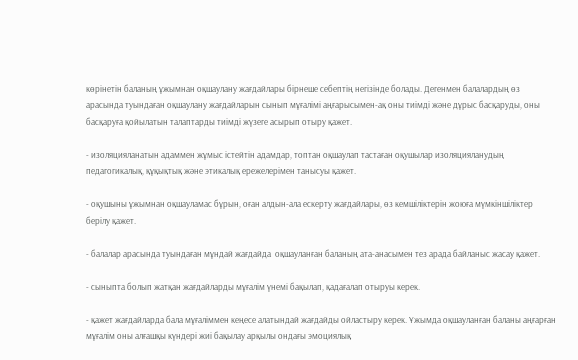көрінетін баланың ұжымнан оқшаулану жағдайлары бірнеше себептің негізінде болады. Дегенмен балалардың өз арасында туындаған оқшаулану жағдайларын сынып мұғалімі аңғарысымен-ақ оны тиімді және дұрыс басқаруды, оны басқаруға қойылатын талаптарды тиімді жүзеге асырып отыру қажет.

- изоляцияланатын адаммен жұмыс істейтін адамдар, топтан оқшаулап тастаған оқушылар изоляцияланудың педагогикалық, құқықтық және этикалық ережелерімен танысуы қажет.

- оқушыны ұжымнан оқшауламас бұрын, оған алдын-ала ескерту жағдайлары, өз кемшіліктерін жоюға мүмкіншіліктер берілу қажет.

- балалар арасында туындаған мұндай жағдайда  оқшауланған баланың ата-анасымен тез арада байланыс жасау қажет.

- сыныпта болып жатқан жағдайларды мұғалім үнемі бақылап, қадағалап отыруы керек.

- қажет жағдайларда бала мұғаліммен кеңесе алатындай жағдайды ойластыру керек. Ұжымда оқшауланған баланы аңғарған мұғалім оны алғашқы күндері жиі бақылау арқылы ондағы эмоциялық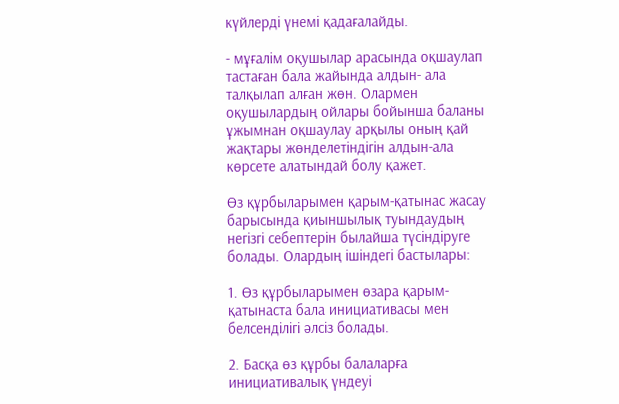күйлерді үнемі қадағалайды.

- мұғалім оқушылар арасында оқшаулап тастаған бала жайында алдын- ала талқылап алған жөн. Олармен оқушылардың ойлары бойынша баланы ұжымнан оқшаулау арқылы оның қай жақтары жөнделетіндігін алдын-ала көрсете алатындай болу қажет.

Өз құрбыларымен қарым-қатынас жасау барысында қиыншылық туындаудың негізгі себептерін былайша түсіндіруге болады. Олардың ішіндегі бастылары:

1. Өз құрбыларымен өзара қарым-қатынаста бала инициативасы мен белсенділігі әлсіз болады.

2. Басқа өз құрбы балаларға инициативалық үндеуі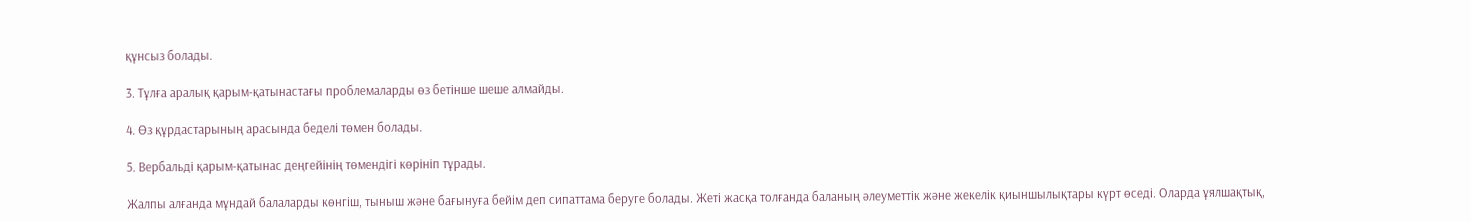құнсыз болады.

3. Тұлға аралық қарым-қатынастағы проблемаларды өз бетінше шеше алмайды.

4. Өз құрдастарының арасында беделі төмен болады.

5. Вербальді қарым-қатынас деңгейінің төмендігі көрініп тұрады.

Жалпы алғанда мұндай балаларды көнгіш, тыныш және бағынуға бейім деп сипаттама беруге болады. Жеті жасқа толғанда баланың әлеуметтік және жекелік қиыншылықтары күрт өседі. Оларда ұялшақтық,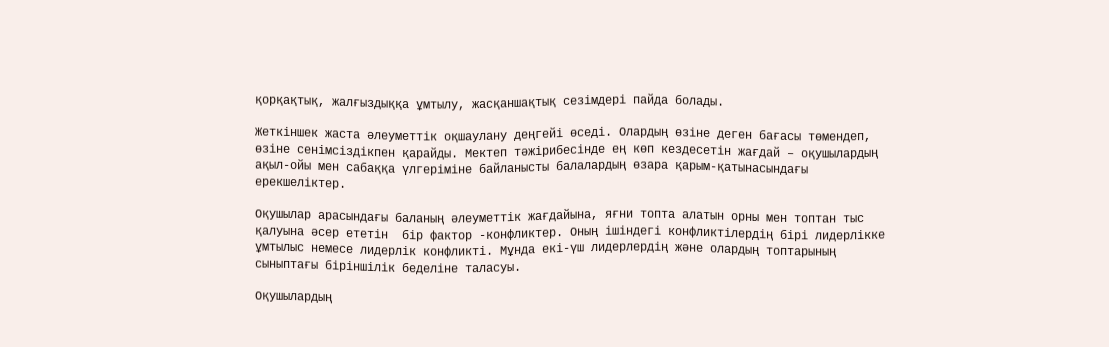қорқақтық, жалғыздыққа ұмтылу, жасқаншақтық сезімдері пайда болады.

Жеткіншек жаста әлеуметтік оқшаулану деңгейі өседі. Олардың өзіне деген бағасы төмендеп, өзіне сенімсіздікпен қарайды. Мектеп тәжірибесінде ең көп кездесетін жағдай – оқушылардың ақыл-ойы мен сабаққа үлгеріміне байланысты балалардың өзара қарым-қатынасындағы ерекшеліктер.

Оқушылар арасындағы баланың әлеуметтік жағдайына, яғни топта алатын орны мен топтан тыс қалуына әсер ететін  бір фактор -конфликтер. Оның ішіндегі конфликтілердің бірі лидерлікке ұмтылыс немесе лидерлік конфликті. Мұнда екі-үш лидерлердің және олардың топтарының сыныптағы біріншілік беделіне таласуы.

Оқушылардың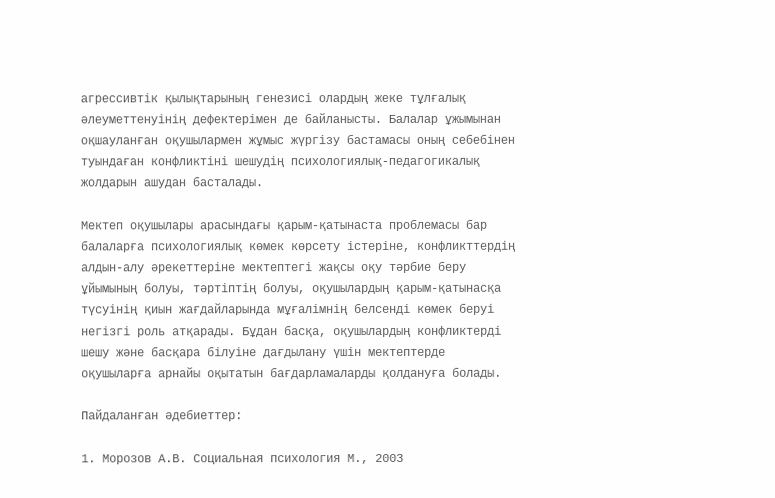агрессивтік қылықтарының генезисі олардың жеке тұлғалық әлеуметтенуінің дефектерімен де байланысты. Балалар ұжымынан оқшауланған оқушылармен жұмыс жүргізу бастамасы оның себебінен туындаған конфликтіні шешудің психологиялық-педагогикалық жолдарын ашудан басталады.

Мектеп оқушылары арасындағы қарым-қатынаста проблемасы бар балаларға психологиялық көмек көрсету істеріне, конфликттердің алдын-алу әрекеттеріне мектептегі жақсы оқу тәрбие беру ұйымының болуы, тәртіптің болуы, оқушылардың қарым-қатынасқа түсуінің қиын жағдайларында мұғалімнің белсенді көмек беруі негізгі роль атқарады. Бұдан басқа, оқушылардың конфликтерді шешу және басқара білуіне дағдылану үшін мектептерде оқушыларға арнайы оқытатын бағдарламаларды қолдануға болады.

Пайдаланған әдебиеттер:

1. Морозов А.В. Социальная психология М., 2003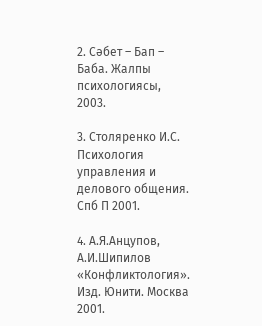2. Сəбет – Бап – Баба. Жалпы психологиясы, 2003.

3. Столяренко И.С. Психология управления и делового общения. Спб П 2001.

4. А.Я.Анцупов, А.И.Шипилов «Конфликтология». Изд. Юнити. Москва 2001.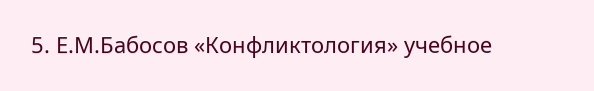5. Е.М.Бабосов «Конфликтология» учебное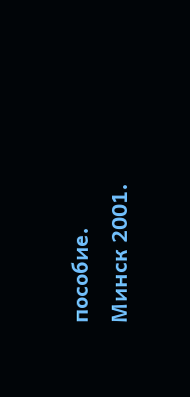пособие. Минск 2001.